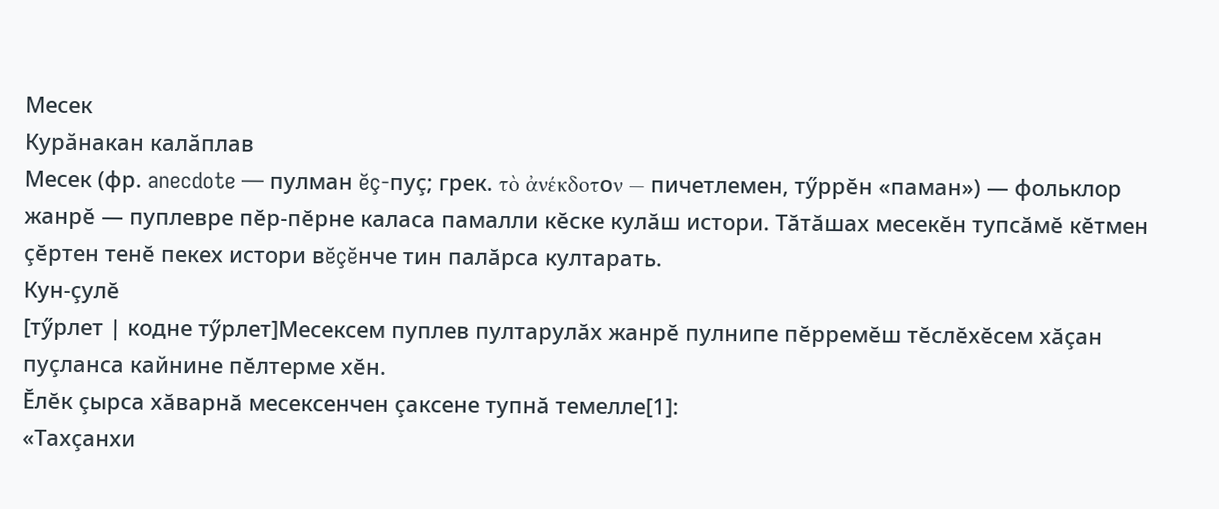Месек
Курӑнакан калӑплав
Месек (фр. anecdote — пулман ĕç-пуç; грек. τὸ ἀνέκδοτоν — пичетлемен, тӳррĕн «паман») — фольклор жанрĕ — пуплевре пĕр-пĕрне каласа памалли кĕске кулăш истори. Тăтăшах месекĕн тупсăмĕ кĕтмен çĕртен тенĕ пекех истори вĕçĕнче тин палăрса култарать.
Кун-çулĕ
[тӳрлет | кодне тӳрлет]Месексем пуплев пултарулăх жанрĕ пулнипе пĕрремĕш тĕслĕхĕсем хăçан пуçланса кайнине пĕлтерме хĕн.
Ĕлĕк çырса хăварнă месексенчен çаксене тупнă темелле[1]:
«Тахçанхи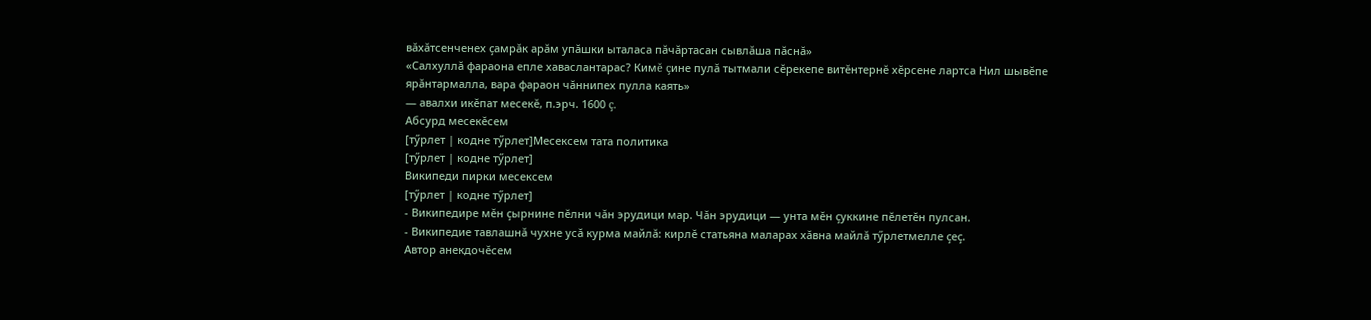вăхăтсенченех çамрăк арăм упăшки ыталаса пăчăртасан сывлăша пăснă»
«Салхуллă фараона епле хаваслантарас? Кимĕ çине пулă тытмали сĕрекепе витĕнтернĕ хĕрсене лартса Нил шывĕпе ярăнтармалла, вара фараон чăннипех пулла каять»
— авалхи икĕпат месекĕ, п.эрч. 1600 ç.
Абсурд месекĕсем
[тӳрлет | кодне тӳрлет]Месексем тата политика
[тӳрлет | кодне тӳрлет]
Википеди пирки месексем
[тӳрлет | кодне тӳрлет]
- Википедире мĕн çырнине пĕлни чăн эрудици мар. Чăн эрудици — унта мĕн çуккине пĕлетĕн пулсан.
- Википедие тавлашнă чухне усă курма майлă: кирлĕ статьяна маларах хăвна майлă тӳрлетмелле çеç.
Автор анекдочĕсем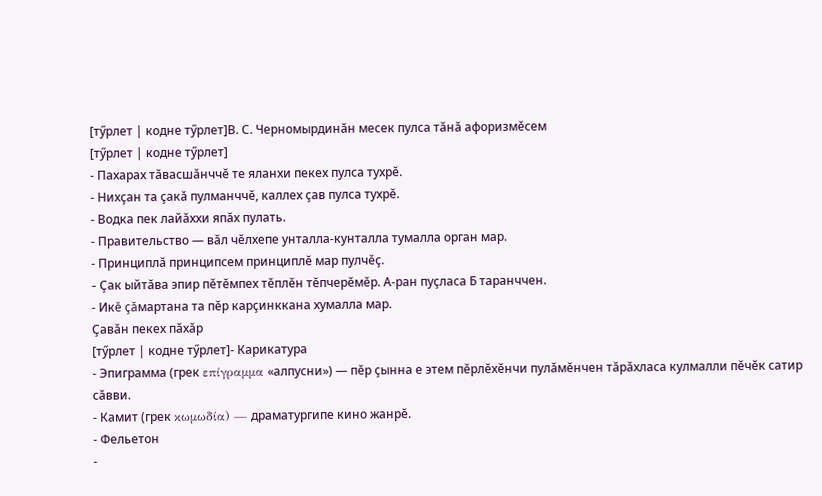[тӳрлет | кодне тӳрлет]В. С. Черномырдинăн месек пулса тăнă афоризмĕсем
[тӳрлет | кодне тӳрлет]
- Пахарах тăвасшăнччĕ те яланхи пекех пулса тухрĕ.
- Нихçан та çакă пулманччĕ, каллех çав пулса тухрĕ.
- Водка пек лайăххи япăх пулать.
- Правительство — вăл чĕлхепе унталла-кунталла тумалла орган мар.
- Принциплă принципсем принциплĕ мар пулчĕç.
- Çак ыйтăва эпир пĕтĕмпех тĕплĕн тĕпчерĕмĕр. А-ран пуçласа Б таранччен.
- Икĕ çăмартана та пĕр карçинккана хумалла мар.
Çавăн пекех пăхăр
[тӳрлет | кодне тӳрлет]- Карикатура
- Эпиграмма (грек επίγραμμα «алпусни») — пĕр çынна е этем пĕрлĕхĕнчи пулăмĕнчен тăрăхласа кулмалли пĕчĕк сатир сăвви.
- Камит (грек κωμωδία) — драматургипе кино жанрĕ.
- Фельетон
-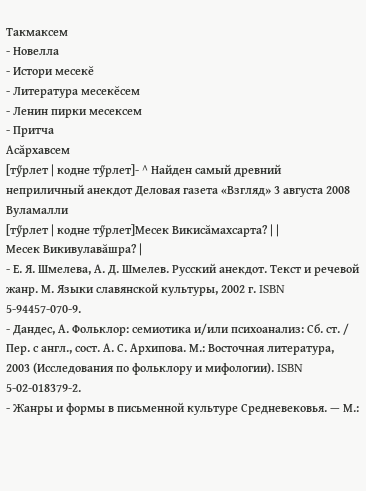Такмаксем
- Новелла
- Истори месекĕ
- Литература месекĕсем
- Ленин пирки месексем
- Притча
Асăрхавсем
[тӳрлет | кодне тӳрлет]- ^ Найден самый древний неприличный анекдот Деловая газета «Взгляд» 3 августа 2008
Вуламалли
[тӳрлет | кодне тӳрлет]Месек Викисăмахсарта? | |
Месек Викивулавăшра? |
- Е. Я. Шмелева, А. Д. Шмелев. Русский анекдот. Текст и речевой жанр. М. Языки славянской культуры, 2002 г. ISBN 5-94457-070-9.
- Дандес, А. Фольклор: семиотика и/или психоанализ: Сб. ст. / Пер. с англ., сост. А. С. Архипова. М.: Восточная литература, 2003 (Исследования по фольклору и мифологии). ISBN 5-02-018379-2.
- Жанры и формы в письменной культуре Средневековья. — М.: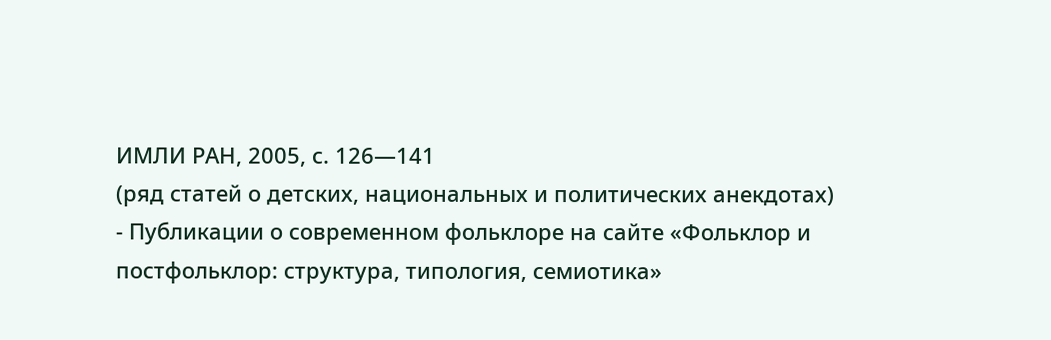ИМЛИ РАН, 2005, с. 126—141
(ряд статей о детских, национальных и политических анекдотах)
- Публикации о современном фольклоре на сайте «Фольклор и постфольклор: структура, типология, семиотика»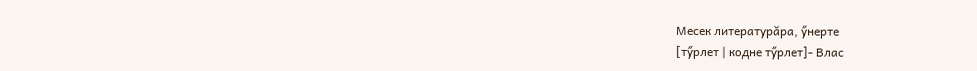Месек литературăра, ӳнерте
[тӳрлет | кодне тӳрлет]- Влас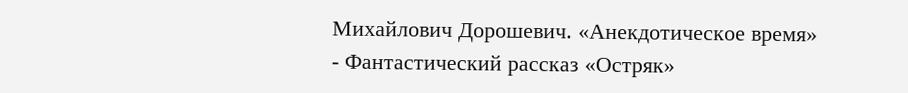Михайлович Дорошевич. «Анекдотическое время»
- Фантастический рассказ «Остряк»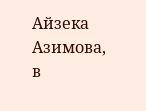Айзека Азимова, в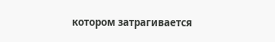котором затрагивается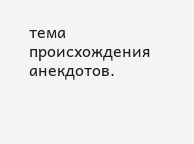тема происхождения анекдотов.